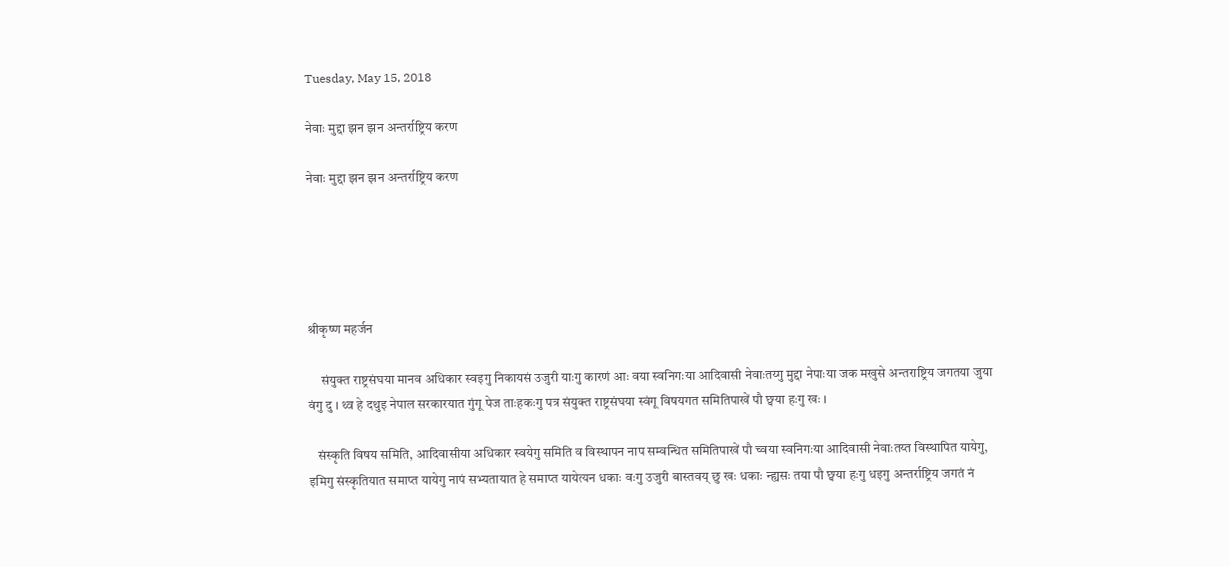Tuesday, May 15, 2018

नेवाः मुद्दा झन झन अन्तर्राष्ट्रिय करण

नेवाः मुद्दा झन झन अन्तर्राष्ट्रिय करण





श्रीकृष्ण महर्जन

     संयुक्त राष्ट्रसंघया मानव अधिकार स्वइगु निकायसं उजुरी याःगु कारणं आः वया स्वनिगःया आदिवासी नेवाःतय्गु मुद्दा नेपाःया जक मखुसे अन्तराष्ट्रिय जगतया जुया वंगु दु । थ्व हे दथुइ नेपाल सरकारयात गुंगू पेज ताःहकःगु पत्र संयुक्त राष्ट्रसंघया स्वंगू विषयगत समितिपाखें पौ छ्वया हःगु खः ।

   संस्कृति विषय समिति, आदिवासीया अधिकार स्वयेगु समिति व विस्थापन नाप सम्वन्धित समितिपाखें पौ च्वया स्वनिगःया आदिवासी नेवाःतय्त विस्थापित यायेगु, इमिगु संस्कृतियात समाप्त यायेगु नापं सभ्यतायात हे समाप्त यायेत्यन धकाः वःगु उजुरी बास्तवय् छु खः धकाः न्ह्यसः तया पौ छ्वया हःगु धइगु अन्तर्राष्ट्रिय जगतं नं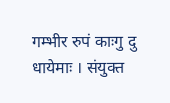गम्भीर रुपं काःगु दु धायेमाः । संयुक्त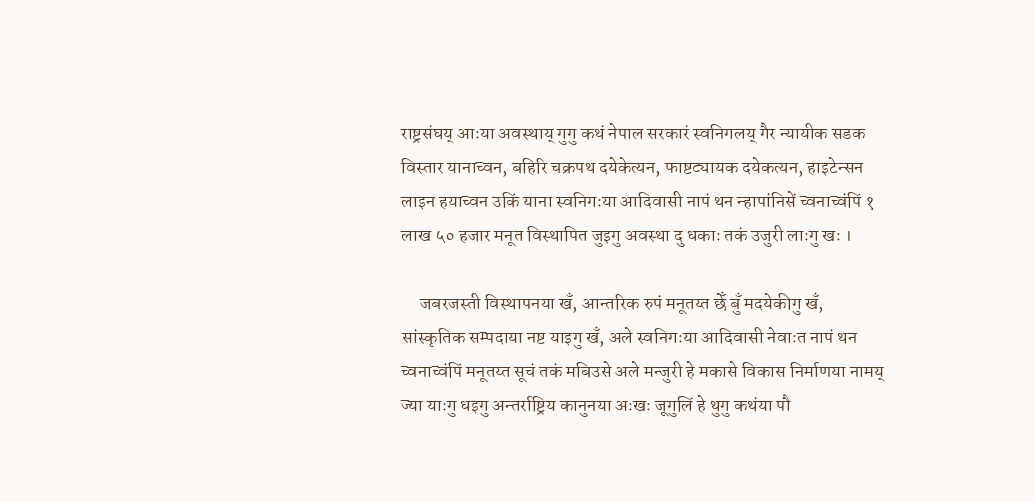राष्ट्रसंघय् आःया अवस्थाय् गुगु कथं नेपाल सरकारं स्वनिगलय् गैर न्यायीक सडक विस्तार यानाच्वन, बहिरि चक्रपथ दयेकेत्यन, फाष्टट्यायक दयेकत्यन, हाइटेन्सन लाइन हयाच्वन उकिं याना स्वनिगःया आदिवासी नापं थन न्हापांनिसें च्वनाच्वंपिं १ लाख ५० हजार मनूत विस्थापित जुइगु अवस्था दु धकाः तकं उजुरी लाःगु खः ।

     जबरजस्ती विस्थापनया खँ, आन्तरिक रुपं मनूतय्त छेँ बुँ मदयेकीगु खँ, सांस्कृतिक सम्पदाया नष्ट याइगु खँ, अले स्वनिगःया आदिवासी नेवाःत नापं थन च्वनाच्वंपिं मनूतय्त सूचं तकं मबिउसे अले मन्जुरी हे मकासे विकास निर्माणया नामय् ज्या याःगु धइगु अन्तर्राष्ट्रिय कानुनया अःखः जूगुलिं हे थुगु कथंया पौ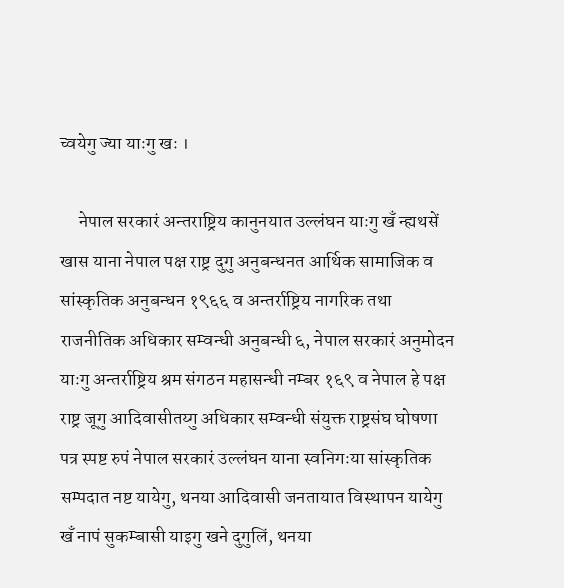च्वयेगु ज्या याःगु खः ।

     नेपाल सरकारं अन्तराष्ट्रिय कानुनयात उल्लंघन याःगु खँ न्ह्यथसें खास याना नेपाल पक्ष राष्ट्र दुगु अनुबन्धनत आर्थिक सामाजिक व सांस्कृतिक अनुबन्धन १९६६ व अन्तर्राष्ट्रिय नागरिक तथा राजनीतिक अधिकार सम्वन्धी अनुबन्धी ६, नेपाल सरकारं अनुमोदन याःगु अन्तर्राष्ट्रिय श्रम संगठन महासन्धी नम्बर १६९ व नेपाल हे पक्ष राष्ट्र जूगु आदिवासीतय्गु अधिकार सम्वन्धी संयुक्त राष्ट्रसंघ घोषणा पत्र स्पष्ट रुपं नेपाल सरकारं उल्लंघन याना स्वनिगःया सांस्कृतिक सम्पदात नष्ट यायेगु, थनया आदिवासी जनतायात विस्थापन यायेगु खँ नापं सुकम्बासी याइगु खने दुगुलिं, थनया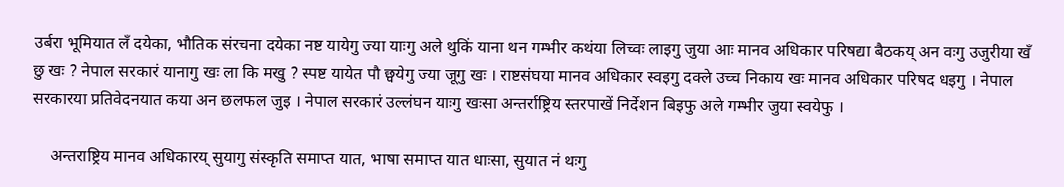उर्बरा भूमियात लँ दयेका, भौतिक संरचना दयेका नष्ट यायेगु ज्या याःगु अले थुकिं याना थन गम्भीर कथंया लिच्वः लाइगु जुया आः मानव अधिकार परिषद्या बैठकय् अन वःगु उजुरीया खँ छु खः ? नेपाल सरकारं यानागु खः ला कि मखु ? स्पष्ट यायेत पौ छ्वयेगु ज्या जूगु खः । राष्टसंघया मानव अधिकार स्वइगु दक्ले उच्च निकाय खः मानव अधिकार परिषद धइगु । नेपाल सरकारया प्रतिवेदनयात कया अन छलफल जुइ । नेपाल सरकारं उल्लंघन याःगु खःसा अन्तर्राष्ट्रिय स्तरपाखें निर्देशन बिइफु अले गम्भीर जुया स्वयेफु ।

    अन्तराष्ट्रिय मानव अधिकारय् सुयागु संस्कृति समाप्त यात, भाषा समाप्त यात धाःसा, सुयात नं थःगु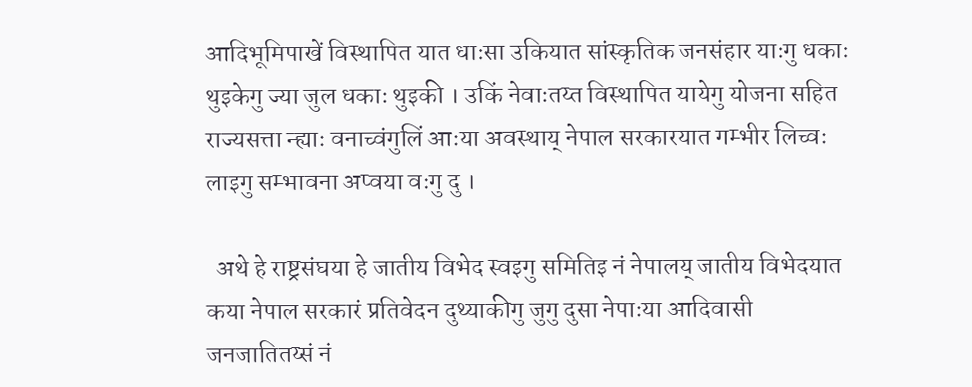आदिभूमिपाखें विस्थापित यात धाःसा उकियात सांस्कृतिक जनसंहार याःगु धकाः थुइकेगु ज्या जुल धकाः थुइकी । उकिं नेवाःतय्त विस्थापित यायेगु योजना सहित राज्यसत्ता न्ह्याः वनाच्वंगुलिं आःया अवस्थाय् नेपाल सरकारयात गम्भीर लिच्वः लाइगु सम्भावना अप्वया वःगु दु ।

  अथे हे राष्ट्रसंघया हे जातीय विभेद स्वइगु समितिइ नं नेपालय् जातीय विभेदयात कया नेपाल सरकारं प्रतिवेदन दुथ्याकीगु जुगु दुसा नेपाःया आदिवासी जनजातितय्सं नं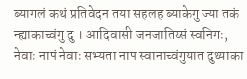ब्यागलं कथं प्रतिवेदन तया सहलह ब्याकेगु ज्या तकं न्ह्याकाच्वंगु दु । आदिवासी जनजातिय्सं स्वनिगः, नेवाः नापं नेवाः सभ्यता नाप स्वानाच्वंगुयात दुथ्याका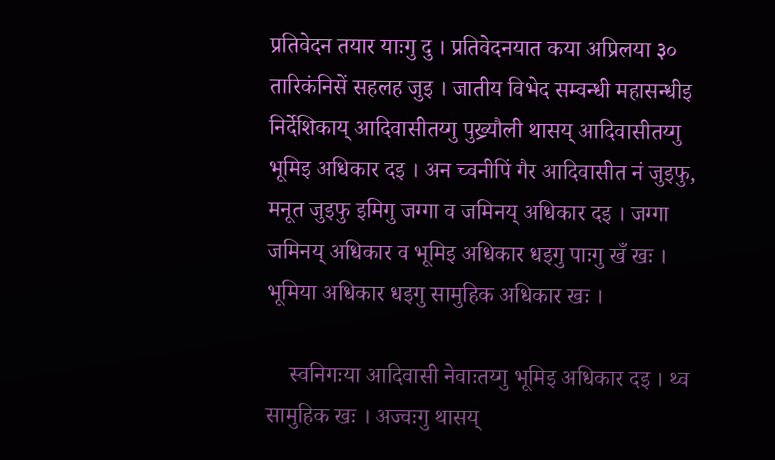प्रतिवेदन तयार याःगु दु । प्रतिवेदनयात कया अप्रिलया ३० तारिकंनिसें सहलह जुइ । जातीय विभेद सम्वन्धी महासन्धीइ निर्देशिकाय् आदिवासीतय्गु पुख्र्यौली थासय् आदिवासीतय्गु भूमिइ अधिकार दइ । अन च्वनीपिं गैर आदिवासीत नं जुइफु, मनूत जुइफु इमिगु जग्गा व जमिनय् अधिकार दइ । जग्गा जमिनय् अधिकार व भूमिइ अधिकार धइगु पाःगु खँ खः । भूमिया अधिकार धइगु सामुहिक अधिकार खः ।

    स्वनिगःया आदिवासी नेवाःतय्गु भूमिइ अधिकार दइ । थ्व सामुहिक खः । अज्वःगु थासय्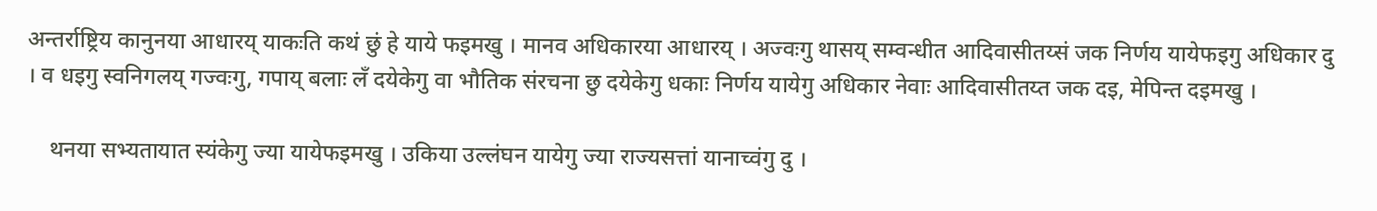अन्तर्राष्ट्रिय कानुनया आधारय् याकःति कथं छुं हे याये फइमखु । मानव अधिकारया आधारय् । अज्वःगु थासय् सम्वन्धीत आदिवासीतय्सं जक निर्णय यायेफइगु अधिकार दु । व धइगु स्वनिगलय् गज्वःगु, गपाय् बलाः लँ दयेकेगु वा भौतिक संरचना छु दयेकेगु धकाः निर्णय यायेगु अधिकार नेवाः आदिवासीतय्त जक दइ, मेपिन्त दइमखु ।

    थनया सभ्यतायात स्यंकेगु ज्या यायेफइमखु । उकिया उल्लंघन यायेगु ज्या राज्यसत्तां यानाच्वंगु दु ।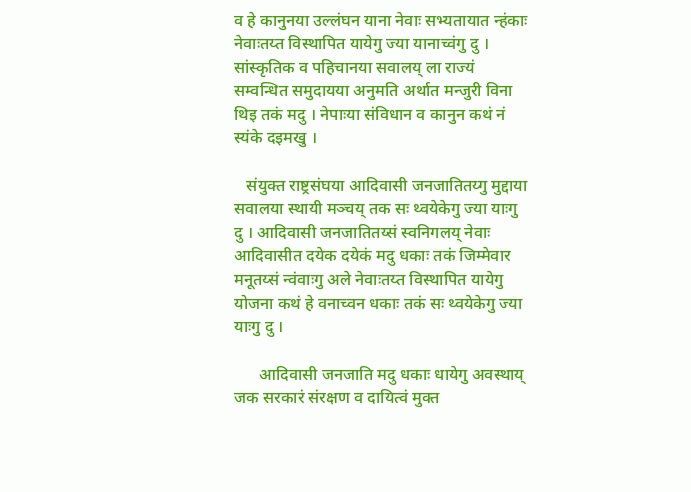व हे कानुनया उल्लंघन याना नेवाः सभ्यतायात न्हंकाः नेवाःतय्त विस्थापित यायेगु ज्या यानाच्वंगु दु । सांस्कृतिक व पहिचानया सवालय् ला राज्यं सम्वन्धित समुदायया अनुमति अर्थात मन्जुरी विना थिइ तकं मदु । नेपाःया संविधान व कानुन कथं नं स्यंके दइमखु ।

   संयुक्त राष्ट्रसंघया आदिवासी जनजातितय्गु मुद्दाया सवालया स्थायी मञ्चय् तक सः थ्वयेकेगु ज्या याःगु दु । आदिवासी जनजातितय्सं स्वनिगलय् नेवाः आदिवासीत दयेक दयेकं मदु धकाः तकं जिम्मेवार मनूतय्सं न्वंवाःगु अले नेवाःतय्त विस्थापित यायेगु योजना कथं हे वनाच्वन धकाः तकं सः थ्वयेकेगु ज्या याःगु दु ।

      आदिवासी जनजाति मदु धकाः धायेगु अवस्थाय् जक सरकारं संरक्षण व दायित्वं मुक्त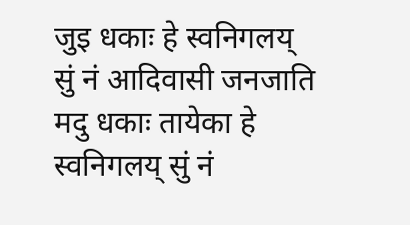जुइ धकाः हे स्वनिगलय् सुं नं आदिवासी जनजाति मदु धकाः तायेका हे स्वनिगलय् सुं नं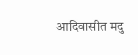आदिवासीत मदु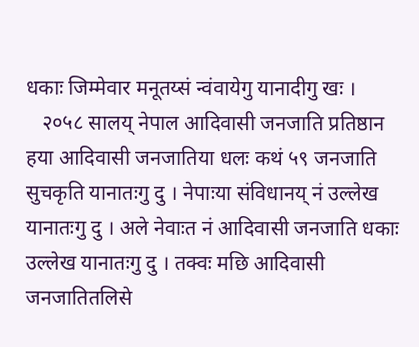धकाः जिम्मेवार मनूतय्सं न्वंवायेगु यानादीगु खः ।
   २०५८ सालय् नेपाल आदिवासी जनजाति प्रतिष्ठान हया आदिवासी जनजातिया धलः कथं ५९ जनजाति सुचकृति यानातःगु दु । नेपाःया संविधानय् नं उल्लेख यानातःगु दु । अले नेवाःत नं आदिवासी जनजाति धकाः उल्लेख यानातःगु दु । तक्वः मछि आदिवासी जनजातितलिसे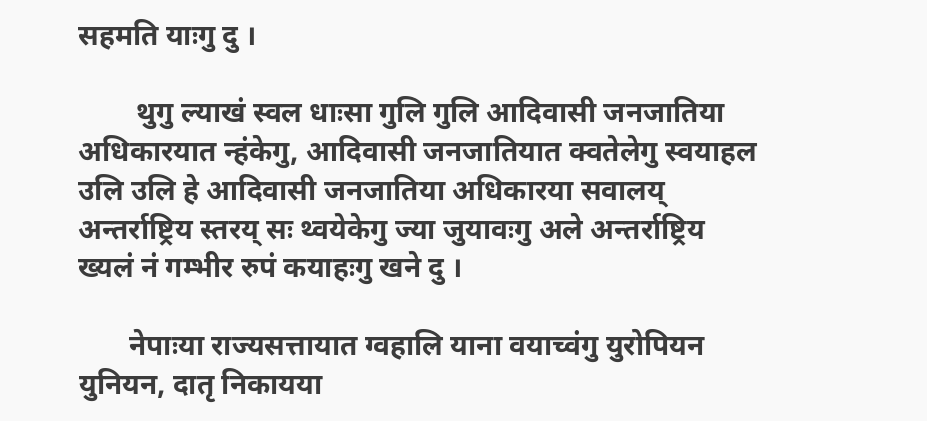सहमति याःगु दु ।

        थुगु ल्याखं स्वल धाःसा गुलि गुलि आदिवासी जनजातिया अधिकारयात न्हंकेगु, आदिवासी जनजातियात क्वतेलेगु स्वयाहल उलि उलि हे आदिवासी जनजातिया अधिकारया सवालय् अन्तर्राष्ट्रिय स्तरय् सः थ्वयेकेगु ज्या जुयावःगु अले अन्तर्राष्ट्रिय ख्यलं नं गम्भीर रुपं कयाहःगु खने दु ।

       नेपाःया राज्यसत्तायात ग्वहालि याना वयाच्वंगु युरोपियन युनियन, दातृ निकायया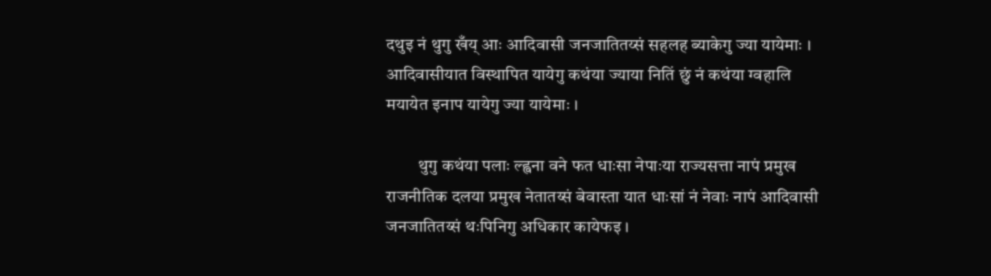दथुइ नं थुगु खँय् आः आदिवासी जनजातितय्सं सहलह ब्याकेगु ज्या यायेमाः । आदिवासीयात विस्थापित यायेगु कथंया ज्याया नितिं छुं नं कथंया ग्वहालि मयायेत इनाप यायेगु ज्या यायेमाः ।

         थुगु कथंया पलाः ल्ह्वना वने फत धाःसा नेपाःया राज्यसत्ता नापं प्रमुख राजनीतिक दलया प्रमुख नेतातय्सं बेवास्ता यात धाःसां नं नेवाः नापं आदिवासी जनजातितय्सं थःपिनिगु अधिकार कायेफइ ।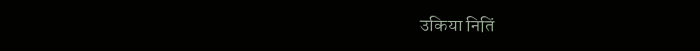उकिया नितिं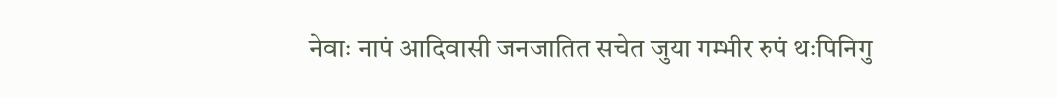नेवाः नापं आदिवासी जनजातित सचेत जुया गम्भीर रुपं थःपिनिगु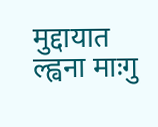मुद्दायात ल्ह्वना माःगु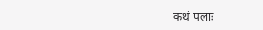कथं पलाः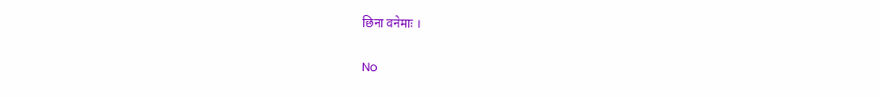छिना वनेमाः ।

No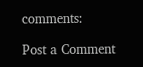comments:

Post a Comment